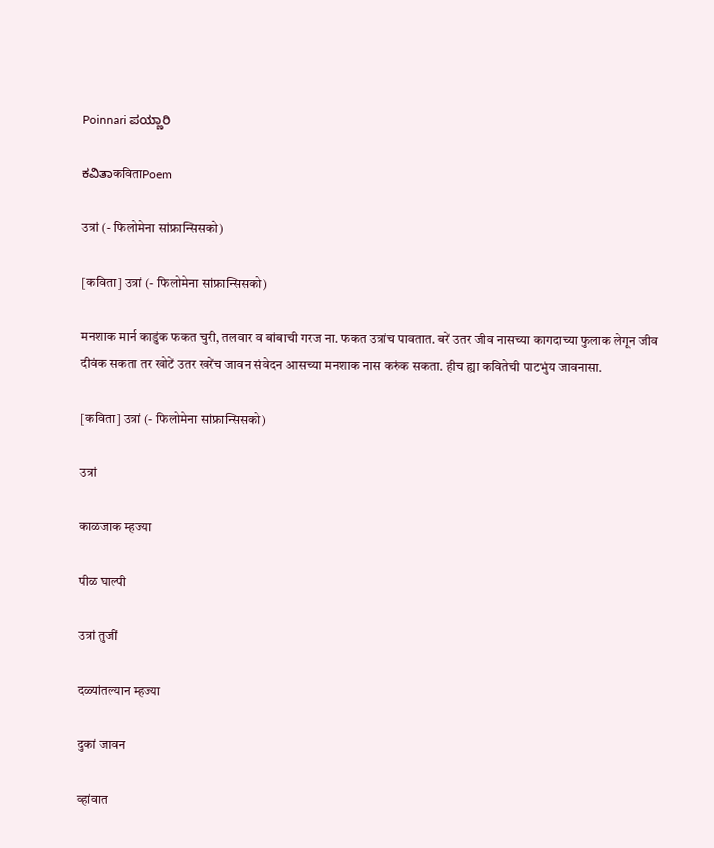Poinnari ಪಯ್ಣಾರಿ

ಕವಿತಾकविताPoem

उत्रां (- फिलोमेना सांफ्रान्सिसको)

[कविता] उत्रां (- फिलोमेना सांफ्रान्सिसको)

मनशाक मार्न काडुंक फकत चुरी, तलवार व बांबाची गरज ना. फकत उत्रांच पावतात. बरें उतर जीव नासच्या कागदाच्या फुलाक लेगून जीव दीवंक सकता तर खोटें उतर खरेंच जावन संवेदन आसच्या मनशाक नास करुंक सकता. हीच ह्या कवितेची पाट‌भुंय जावनासा.

[कविता] उत्रां (- फिलोमेना सांफ्रान्सिसको)

उत्रां

काळजाक म्हज्या

पीळ घाल्पी

उत्रां तुजीं

दळ्यांतल्यान म्हज्या

दुकां जावन

व्हांवात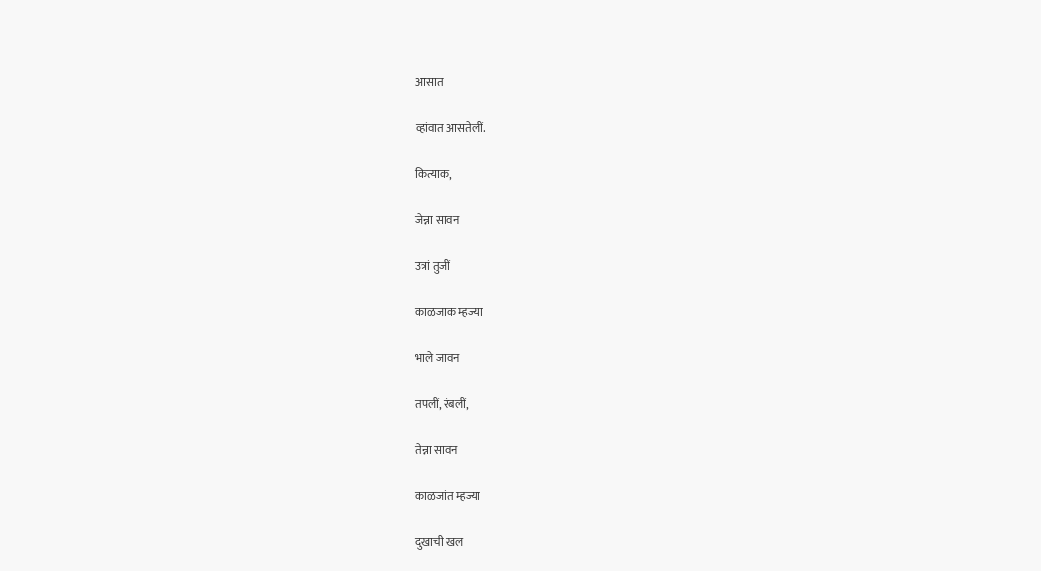आसात

व्हांवात आसतेलीं.

कित्याक,

जेन्ना सावन

उत्रां तुजीं

काळजाक म्हज्या

भाले जावन

तपलीं, रंबलीं,

तेन्ना सावन

काळजांत म्हज्या

दुखाची खल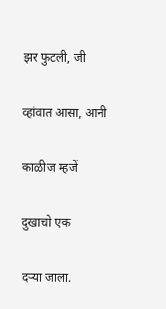झर फुटली, जी

व्हांवात आसा, आनी

काळीज म्हजें

दुखाचो एक

दऱ्या जाला.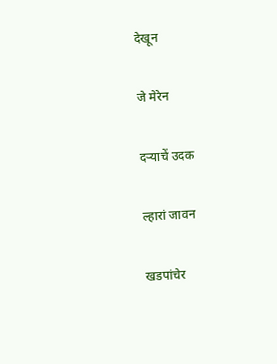देखून

जे मेरेन

दऱ्याचें उदक

ल्हारां जावन

खडपांचेर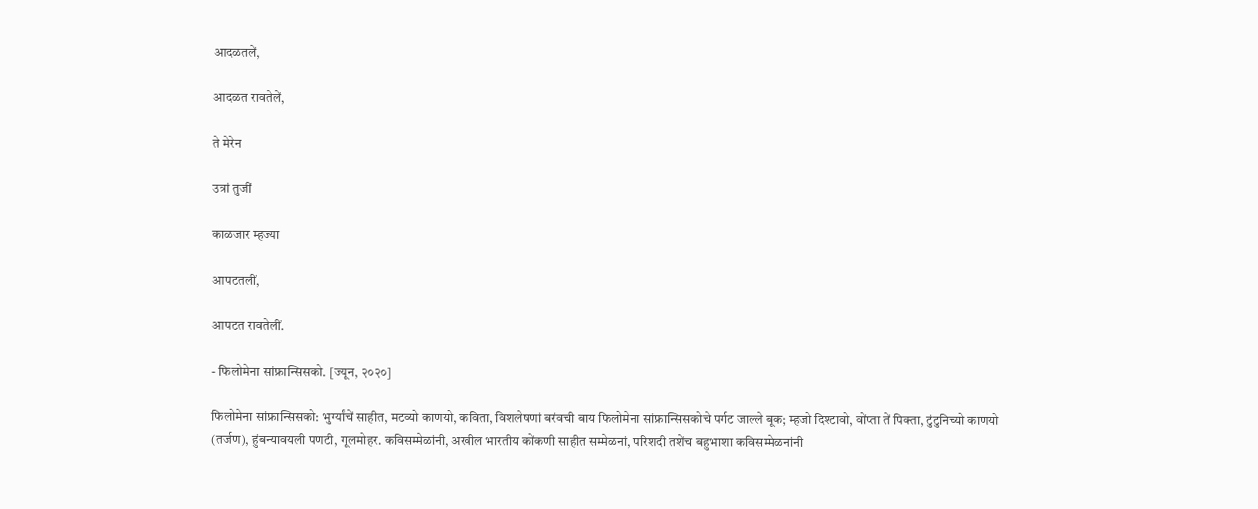आदळतलें,

आदळत रावतेलें,

ते मेरेन

उत्रां तुजीं

काळजार म्हज्या

आपटतलीं,

आपटत रावतेलीं.

- फिलोमेना सांफ्रान्सिसको. [ज्यून, २०२०]

फिलोमेना सांफ्रान्सिसको: भुर्ग्यांचें साहीत, मटव्यो काण‌यो, कविता, विशलेषणां बरंवची बाय फिलोमेना सांफ्रान्सिसकोचे पर्गट जाल्ले बूक; म्हजो दिश्टावो, वोंप्ता तें पिक्ता, टुंटुनिच्यो काण‌यो (तर्जण), हुंबन्यावयली पणटी, गूल‌मोहर. कविसम्मेळांनी, अखील भारतीय कोंकणी साहीत सम्मेळनां, परिशदी तशेंच बहुभाशा कविसम्मेळनांनी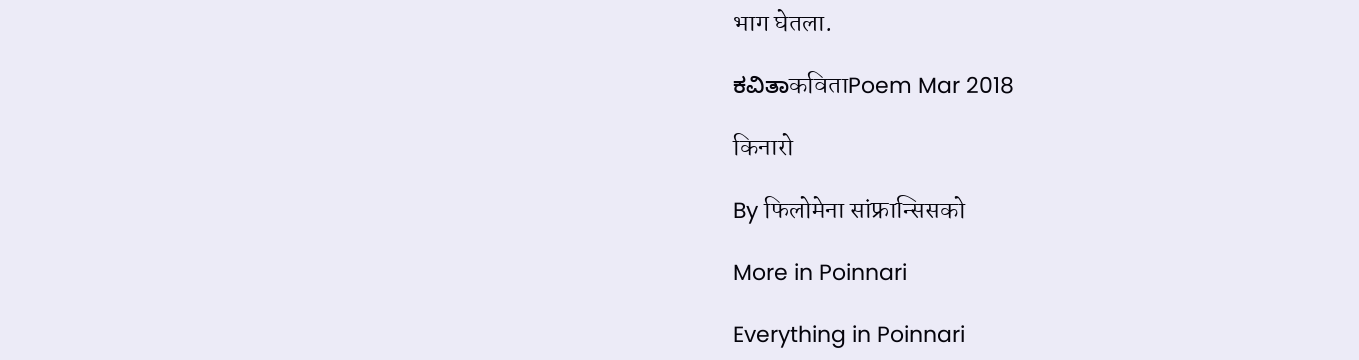भाग घेतला.

ಕವಿತಾकविताPoem Mar 2018

किनारो

By फिलोमेना सांफ्रान्सिसको

More in Poinnari

Everything in Poinnari